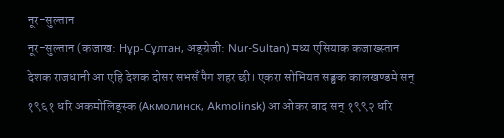नूर-सुल्तान
नूर-सुल्तान (कजाख: Нұр-Сұлтан, अङ्ग्रेजी: Nur-Sultan) मध्य एसियाक कजाख्स्तान देशक राजधानी आ एहि देशक दोसर सभसँ पैग शहर छी। एकरा सोभियत सङ्घक कालखण्डमे सन् १९६१ धरि अकमोलिङ्स्क (Акмолинск, Akmolinsk) आ ओकर बाद सन् १९९२ धरि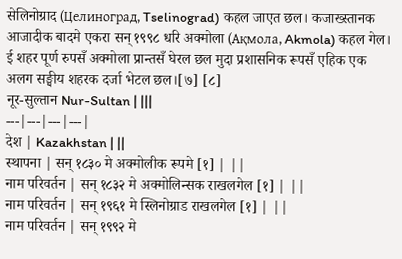सेलिनोग्राद (Целиноград, Tselinograd) कहल जाएत छल। कजाख्स्तानक आजादीक बादमे एकरा सन् १९९८ धरि अक्मोला (Ақмола, Akmola) कहल गेल। ई शहर पूर्ण रुपसँ अक्मोला प्रान्तसँ घेरल छल मुदा प्रशासनिक रूपसँ एहिक एक अलग सङ्घीय शहरक दर्जा भेटल छल।[७] [८]
नूर-सुल्तान Nur-Sultan | |||
---|---|---|---|
देश | Kazakhstan | ||
स्थापना | सन् १८३० मे अक्मोलीक रूपमे [१] | ||
नाम परिवर्तन | सन् १८३२ मे अक्मोलिन्सक राखलगेल [१] | ||
नाम परिवर्तन | सन् १९६१ मे स्लिनोग्राड राखलगेल [१] | ||
नाम परिवर्तन | सन् १९९२ मे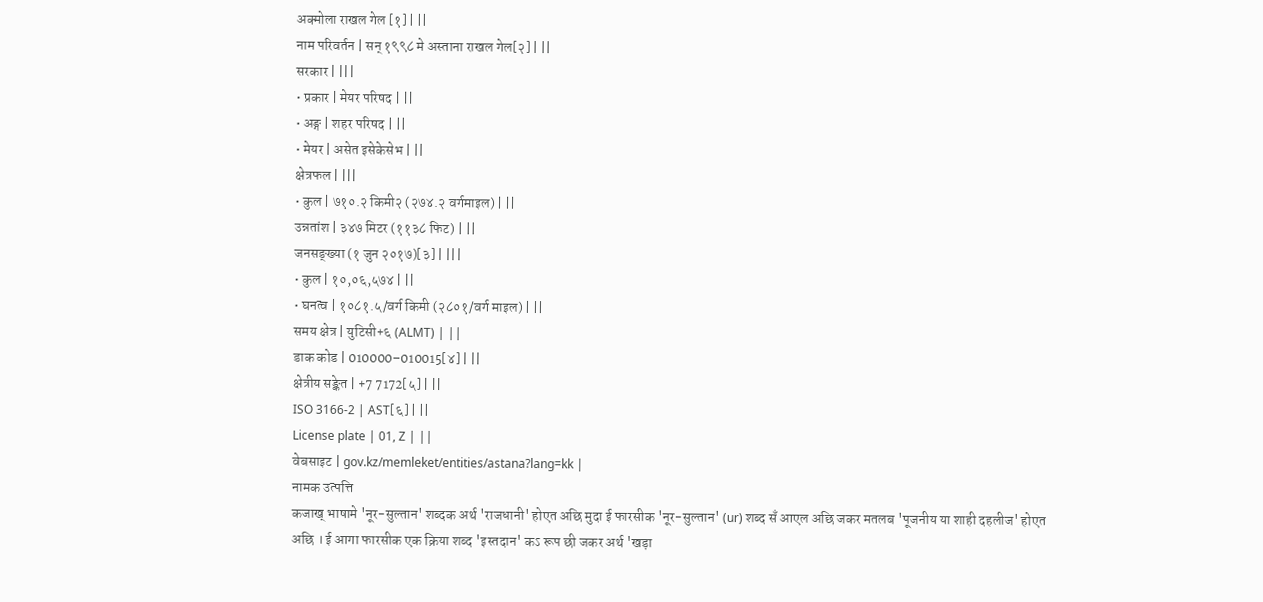अक्मोला राखल गेल [१] | ||
नाम परिवर्तन | सन् १९९८ मे अस्ताना राखल गेल[२] | ||
सरकार | |||
• प्रकार | मेयर परिषद | ||
• अङ्ग | शहर परिषद | ||
• मेयर | असेत इसेकेसेभ | ||
क्षेत्रफल | |||
• कुल | ७१०.२ किमी२ (२७४.२ वर्गमाइल) | ||
उन्नतांश | ३४७ मिटर (११३८ फिट) | ||
जनसङ्ख्या (१ जुन २०१७)[३] | |||
• कुल | १०,०६,५७४ | ||
• घनत्व | १०८१.५/वर्ग किमी (२८०१/वर्ग माइल) | ||
समय क्षेत्र | युटिसी+६ (ALMT) | ||
डाक कोड | 010000–010015[४] | ||
क्षेत्रीय सङ्केत | +7 7172[५] | ||
ISO 3166-2 | AST[६] | ||
License plate | 01, Z | ||
वेबसाइट | gov.kz/memleket/entities/astana?lang=kk |
नामक उत्पत्ति
कजाख् भाषामे 'नूर-सुल्तान' शब्दक अर्थ 'राजधानी' होएत अछि मुदा ई फारसीक 'नूर-सुल्तान' (ur) शब्द सँ आएल अछि जकर मतलब 'पूजनीय या शाही दहलीज' होएत अछि । ई आगा फारसीक एक क्रिया शब्द 'इस्तदान' कऽ रूप छी जकर अर्थ 'खड़ा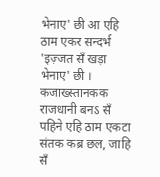भेनाए' छी आ एहि ठाम एकर सन्दर्भ 'इज़्जत सँ खड़ा भेनाए' छी । कजाख्स्तानकक राजधानी बनऽ सँ पहिने एहि ठाम एकटा संतक कब्र छल, जाहि सँ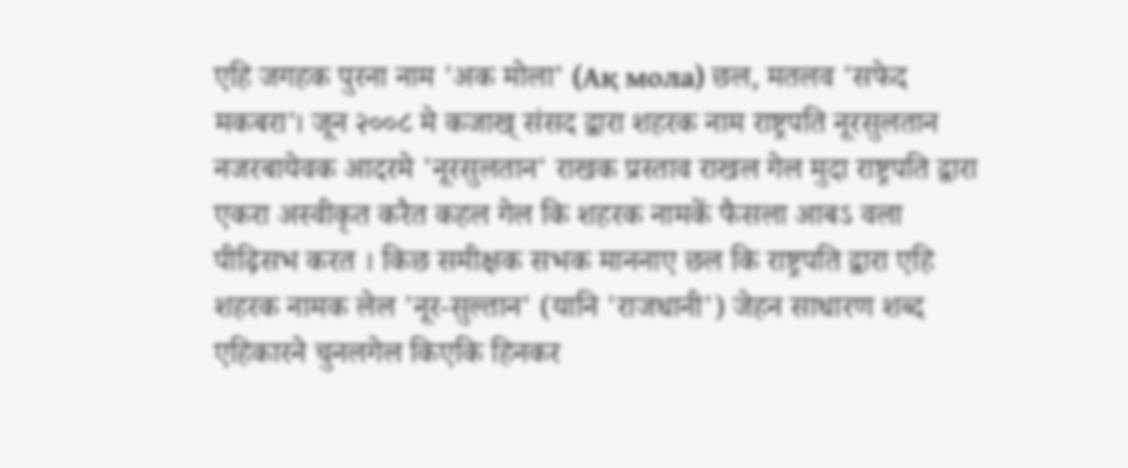एहि जगहक पुरना नाम 'अक मोला' (Ақ мола) छल, मतलव 'सफेद मकबरा'। जून २००८ मे कजाख् संसद द्वारा शहरक नाम राष्ट्रपति नूरसुलतान नजरबायेवक आदरमे 'नूरसुलतान' राखक प्रस्ताव राखल गेल मुदा राष्ट्रपति द्वारा एकरा अस्वीकृत करैत कहल गेल कि शहरक नामकें फैसला आबऽ वला पीढ़िसभ करत । किछ समीक्षक सभक माननाए छल कि राष्ट्रपति द्वारा एहि शहरक नामक लेल 'नूर-सुल्तान' (यानि 'राजधानी') जेहन साधारण शब्द एहिकारने चुनलगेल किएकि हिनकर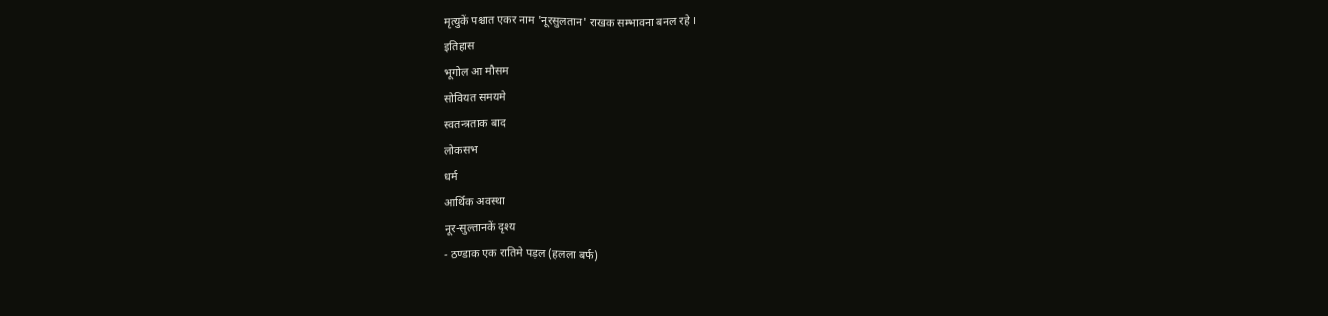मृत्युकें पश्चात एकर नाम 'नूरसुलतान' राखक सम्भावना बनल रहे ।
इतिहास
भूगोल आ मौसम
सोवियत समयमे
स्वतन्त्रताक बाद
लोकसभ
धर्म
आर्थिक अवस्था
नूर-सुल्तानकें दृश्य
- ठण्डाक एक रातिमे पड़ल (हलला बर्फ)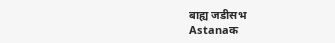बाह्य जडीसभ
Astanaक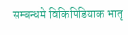सम्बन्धमे विकिपिडियाक भातृ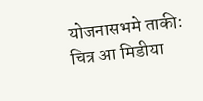योजनासभमे ताकी:
चित्र आ मिडीया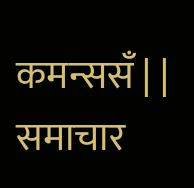कमन्ससँ | |
समाचार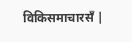विकिसमाचारसँ |